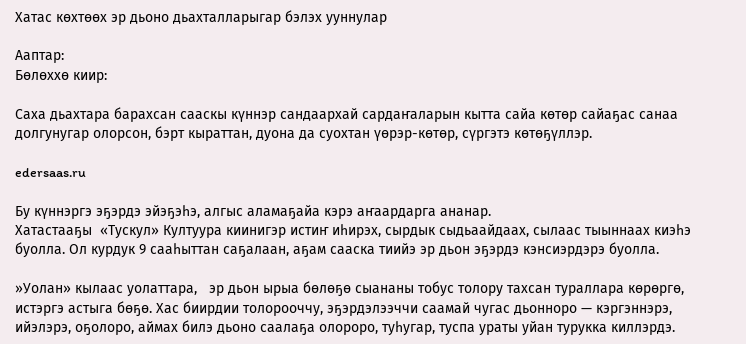Хатас көхтөөх эр дьоно дьахталларыгар бэлэх ууннулар

Ааптар:
Бөлөххө киир:

Саха дьахтара барахсан сааскы күннэр сандаархай сардаҥаларын кытта сайа көтөр сайаҕас санаа долгунугар олорсон, бэрт кыраттан, дуона да суохтан үөрэр-көтөр, сүргэтэ көтөҕүллэр.

edersaas.ru

Бу күннэргэ эҕэрдэ эйэҕэһэ, алгыс аламаҕайа кэрэ аҥаардарга ананар.
Хатастааҕы  «Тускул» Култуура киинигэр истиҥ иһирэх, сырдык сыдьаайдаах, сылаас тыыннаах киэһэ буолла. Ол курдук 9 сааһыттан саҕалаан, аҕам сааска тиийэ эр дьон эҕэрдэ кэнсиэрдэрэ буолла.

»Уолан» кылаас уолаттара,   эр дьон ырыа бөлөҕө сыананы тобус толору тахсан тураллара көрөргө, истэргэ астыга бөҕө. Хас биирдии толорооччу, эҕэрдэлээччи саамай чугас дьонноро — кэргэннэрэ, ийэлэрэ, оҕолоро, аймах билэ дьоно саалаҕа олороро, туһугар, туспа ураты уйан турукка киллэрдэ.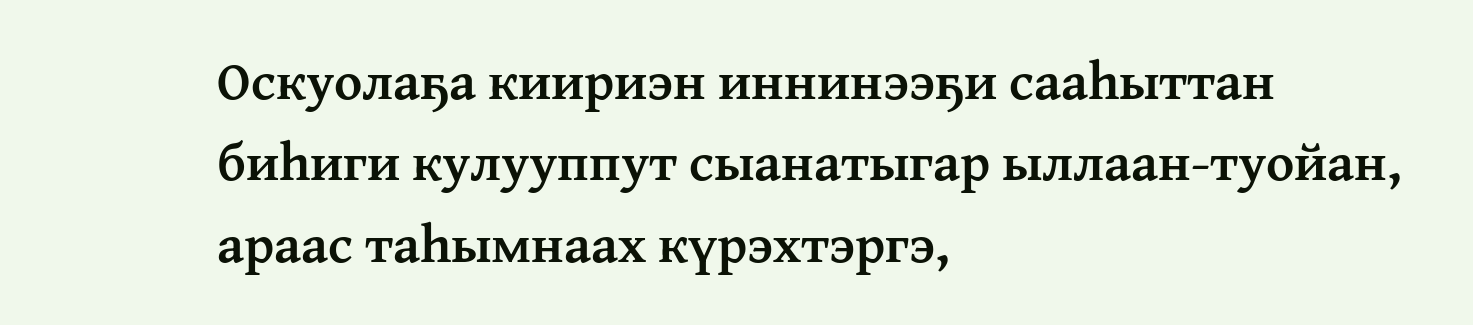Оскуолаҕа киириэн иннинээҕи сааһыттан биһиги кулууппут сыанатыгар ыллаан-туойан, араас таһымнаах күрэхтэргэ,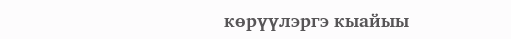көрүүлэргэ кыайыы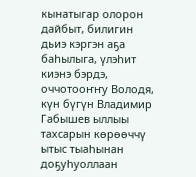кынатыгар олорон дайбыт, билигин дьиэ кэргэн аҕа баһылыга, үлэһит киэнэ бэрдэ, оччотооҥҥу Володя, күн бүгүн Владимир Габышев ыллыы тахсарын көрөөччү ытыс тыаһынан доҕуһуоллаан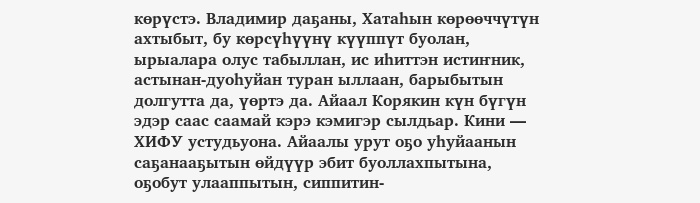көрүстэ. Владимир даҕаны, Хатаһын көрөөччүтүн ахтыбыт, бу көрсүһүүнү күүппүт буолан, ырыалара олус табыллан, ис иһиттэн истиҥник, астынан-дуоһуйан туран ыллаан, барыбытын долгутта да, үөртэ да. Айаал Корякин күн бүгүн эдэр саас саамай кэрэ кэмигэр сылдьар. Кини — ХИФУ устудьуона. Айаалы урут оҕо уһуйаанын саҕанааҕытын өйдүүр эбит буоллахпытына, оҕобут улааппытын, сиппитин-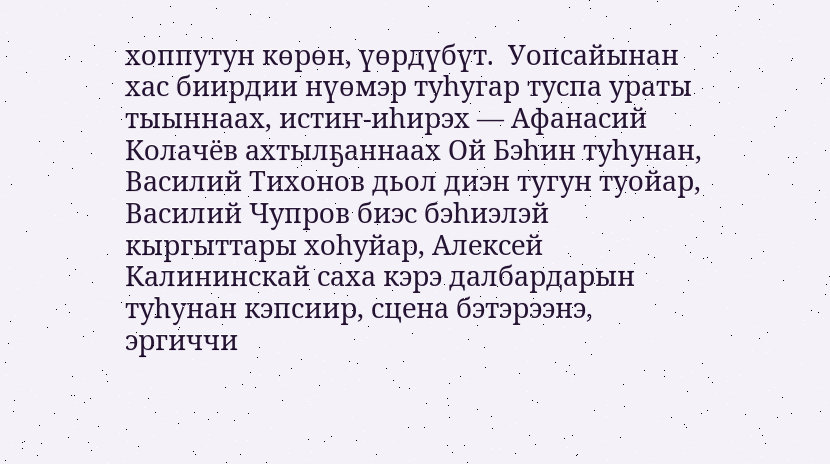хоппутун көрөн, үөрдүбүт.  Уопсайынан хас биирдии нүөмэр туһугар туспа ураты тыыннаах, истиҥ-иһирэх — Афанасий Колачёв ахтылҕаннаах Ой Бэһин туһунан, Василий Тихонов дьол диэн тугун туойар, Василий Чупров биэс бэһиэлэй кыргыттары хоһуйар, Алексей Калининскай саха кэрэ далбардарын туһунан кэпсиир, сцена бэтэрээнэ, эргиччи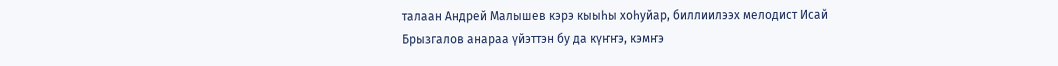талаан Андрей Малышев кэрэ кыыһы хоһуйар, биллиилээх мелодист Исай Брызгалов анараа үйэттэн бу да күҥҥэ, кэмҥэ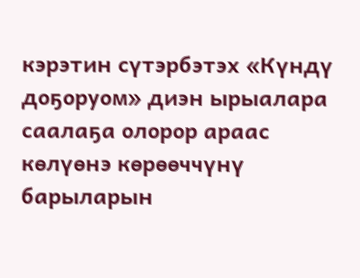кэрэтин сүтэрбэтэх «Күндү доҕоруом» диэн ырыалара саалаҕа олорор араас көлүөнэ көрөөччүнү барыларын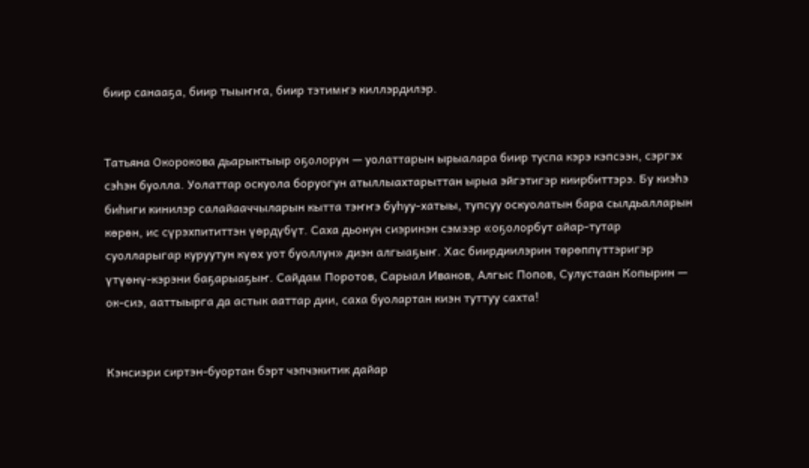биир санааҕа, биир тыыҥҥа, биир тэтимҥэ киллэрдилэр.


Татьяна Окорокова дьарыктыыр оҕолорун — уолаттарын ырыалара биир туспа кэрэ кэпсээн, сэргэх сэһэн буолла. Уолаттар оскуола боруогун атыллыахтарыттан ырыа эйгэтигэр киирбиттэрэ. Бу киэһэ биһиги кинилэр салайааччыларын кытта тэҥҥэ буһуу-хатыы, тупсуу оскуолатын бара сылдьалларын көрөн, ис сүрэхпититтэн үөрдүбүт. Саха дьонун сиэринэн сэмээр «оҕолорбут айар-тутар суолларыгар куруутун күөх уот буоллун» диэн алгыаҕыҥ. Хас биирдиилэрин төрөппүттэригэр үтүөнү-кэрэни баҕарыаҕыҥ. Сайдам Поротов, Сарыал Иванов, Алгыс Попов, Сулустаан Копырин — ок-сиэ, ааттыырга да астык ааттар дии, саха буолартан киэн туттуу сахта!


Кэнсиэри сиртэн-буортан бэрт чэпчэкитик дайар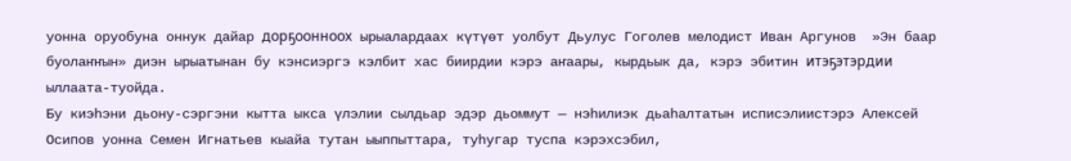уонна оруобуна оннук дайар дорҕоонноох ырыалардаах күтүөт уолбут Дьулус Гоголев мелодист Иван Аргунов  »Эн баар буолаҥҥын» диэн ырыатынан бу кэнсиэргэ кэлбит хас биирдии кэрэ аҥаары, кырдьык да, кэрэ эбитин итэҕэтэрдии ыллаата-туойда.
Бу киэһэни дьону-сэргэни кытта ыкса үлэлии сылдьар эдэр дьоммут — нэһилиэк дьаһалтатын исписэлиистэрэ Алексей Осипов уонна Семен Игнатьев кыайа тутан ыыппыттара, туһугар туспа кэрэхсэбил,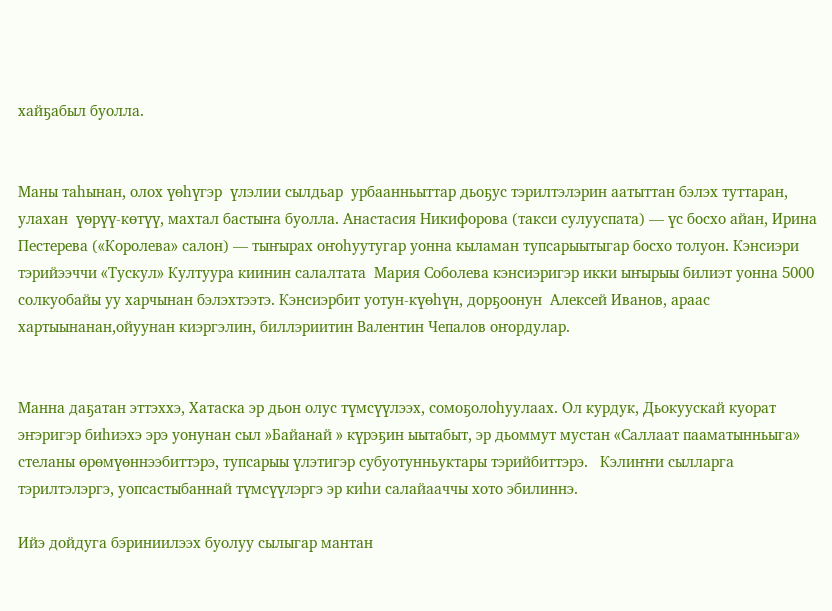хайҕабыл буолла.


Маны таһынан, олох үөһүгэр  үлэлии сылдьар  урбаанньыттар дьоҕус тэрилтэлэрин аатыттан бэлэх туттаран, улахан  үөрүү-көтүү, махтал бастыҥа буолла. Анастасия Никифорова (такси сулууспата) — үс босхо айан, Ирина Пестерева («Королева» салон) — тыҥырах оҥоһуутугар уонна кыламан тупсарыытыгар босхо толуон. Кэнсиэри тэрийээччи «Тускул» Култуура киинин салалтата  Мария Соболева кэнсиэригэр икки ыҥырыы билиэт уонна 5000 солкуобайы уу харчынан бэлэхтээтэ. Кэнсиэрбит уотун-күөһүн, дорҕоонун  Алексей Иванов, араас хартыынанан,ойуунан киэргэлин, биллэриитин Валентин Чепалов оҥордулар.


Манна даҕатан эттэххэ, Хатаска эр дьон олус түмсүүлээх, сомоҕолоһуулаах. Ол курдук, Дьокуускай куорат эҥэригэр биһиэхэ эрэ уонунан сыл »Байанай » күрэҕин ыытабыт, эр дьоммут мустан «Саллаат пааматынньыга» стеланы өрөмүөннээбиттэрэ, тупсарыы үлэтигэр субуотунньуктары тэрийбиттэрэ.   Кэлиҥҥи сылларга тэрилтэлэргэ, уопсастыбаннай түмсүүлэргэ эр киһи салайааччы хото эбилиннэ.

Ийэ дойдуга бэриниилээх буолуу сылыгар мантан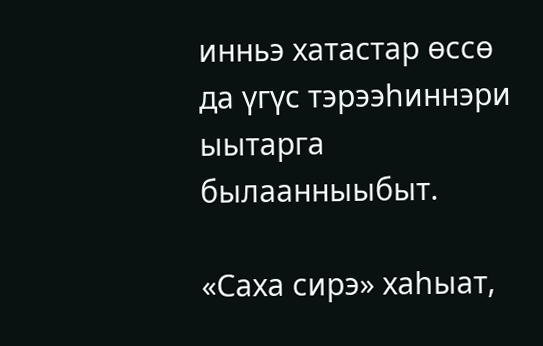инньэ хатастар өссө да үгүс тэрээһиннэри ыытарга былаанныыбыт.

«Саха сирэ» хаһыат,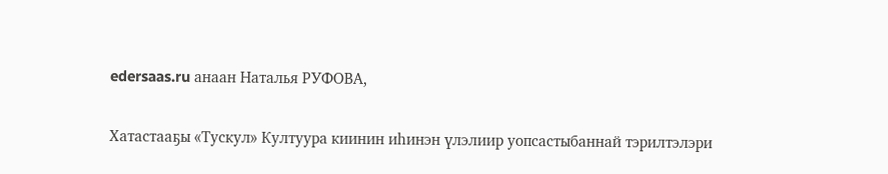edersaas.ru анаан Наталья РУФОВА,

Хатастааҕы «Тускул» Култуура киинин иһинэн үлэлиир уопсастыбаннай тэрилтэлэри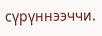сүрүннээччи.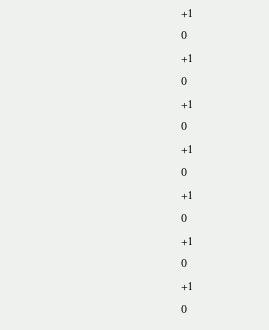+1
0
+1
0
+1
0
+1
0
+1
0
+1
0
+1
0